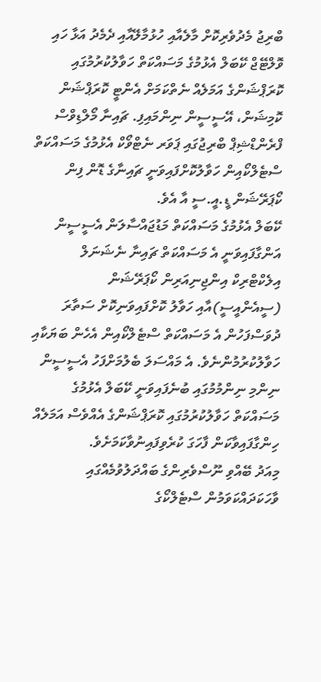ބްރިޖު މެދުވެރިކޮށް މާލެއާއި ހުޅުމާލޭއާއި ދެމެދު އަޅާ ހައި ވޮލްޓޭޖް ކޭބަލް އެޅުމުގެ މަސައްކަތް ހަވާލުކުރުމުގައި ކޮރަޕްޝަންގެ އަމަލެއް ނެތްކަމަށް އެންޓީ ކޮރަޕްޝަން ކޮމިޝަން، އޭސީސީން ނިންމައިފި. ޗައިނާ މޯލްޑިވްސް ފްރެންޑްޝިޕް ބްރިޖުގައި ޕަވަރ ނެޓްވޯކް އެޅުމުގެ މަސައްކަތް ސްޓެލްކޯއިން ހަވާލުކޮށްފައިވަނީ ޗައިނާގެ ޑޮން ފިން ކޯޕަރޭޝަން ޑީ.އީ.ސީ އާ އެވެ.
ކޭބަލް އެޅުމުގެ މަސައްކަތް މަޑުޖައްސާލަން އެސީސީން އަންގާފައިވަނީ އެ މަސައްކަތް ޗައިނާ ނެޝަނަލް އިލެކްޓްރިކް އިންޖިނިއަރިން ކޯޕަރޭޝަން (ސީއެންއީސީ)އާއި ހަވާލު ކޮށްފައިވަނިކޮށް ސަތާރަ ދުވަސްފަހުން އެ މަސައްކަތް ސްޓެލްކޯއިން އެހެން ބަޔަކާއި ހަވާލުކުރުމުންނެވެ. އެ މައްސަލަ ބެލުމަށްފަހު އެސީސީން ނިންމި ނިންމުމުގައި ބުނެފައިވަނީ ކޭބަލް އެޅުމުގެ މަސައްކަތް ހަވާލުކުރުމުގައި ކޮރަޕްޝަންގެ އެއްވެސް އަމަލެއް ހިންގާފައިވާކަން ފާހަގަ ކުރެވިފައިނުވާކަމަށެވެ.
މިއަދު ބޭއްވި ނޫސްވެރިންގެ ބައްދަލުވުމެއްގައި ވާހަކަދައްކަވަމުން ސްޓެލްކޯގެ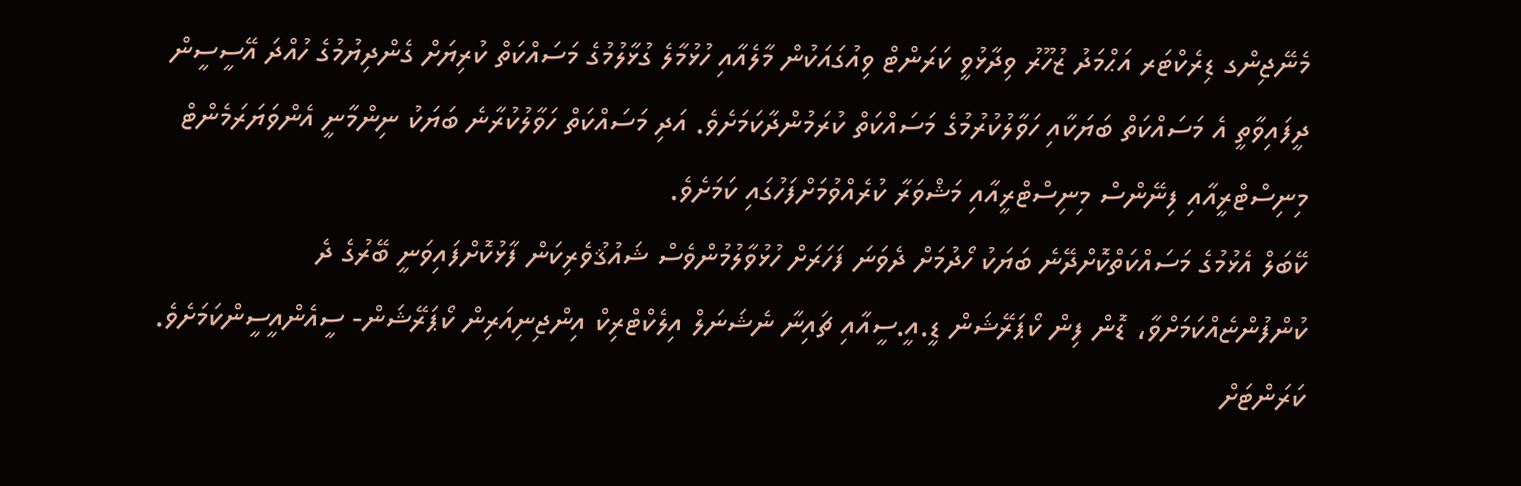މެނޭޖިންގ ޑިރެކްޓަރ އަޙްމަދު ޒުހޫރު ވިދާޅުވީ ކަރަންޓް ވިއުގައަކުން މާލެއާއި ހުޅުމާލެ ގުޅާލުމުގެ މަސައްކަތް ކުރިޔަށް ގެންދިޔުމުގެ ހުއްދަ އޭސީސީން ދީފައިވާތީ އެ މަސައްކަތް ބަޔަކާއި ހަވާލުކުރުމުގެ މަސައްކަތް ކުރަމުންދާކަމަށެވެ. އަދި މަސައްކަތް ހަވާލުކުރާނެ ބަޔަކު ނިންމާނީ އެންވަޔަރަމެންޓް މިނިސްޓްރީއާއި ފިނޭންސް މިނިސްޓްރީއާއި މަޝްވަރާ ކުރެއްވުމަށްފަހުގައި ކަމަށެވެ.
ކޭބަލް އެޅުމުގެ މަސައްކަތްކޮށްދޭނެ ބަޔަކު ހޯދުމަށް ދެވަނަ ފަހަރަށް ހުޅުވާލުމުންވެސް ޝައުޤުވެރިކަން ފާޅުކޮށްފައިވަނީ ބޭރުގެ ދެ ކުންފުންޏެއްކަމަށްވާ، ޑޮން ފިން ކޯޕަރޭޝަން ޑީ.އީ.ސީއާއި ޗައިނާ ނެޝަނަލް އިލެކްޓްރިކް އިންޖިނިއަރިން ކޯޕަރޭޝަން- ސީއެންއީސީންކަމަށެވެ.
ކަރަންޓަށް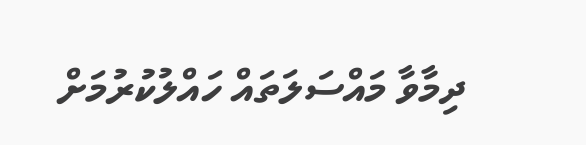ދިމާވާ މައްސަލަތައް ހައްލުކުރުމަށް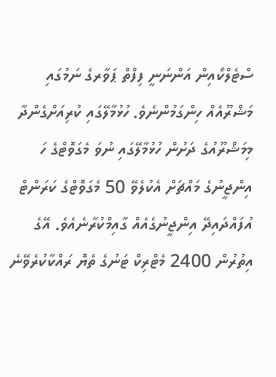ސްޓެލްކޯއިން އަންނަނީ ފިފްތް ޕަވާރގެ ނަމުގައި މަޝްރޫއެއް ހިންގަމުންނެވެ. ހުޅުމާލޭގައި ކުރިއަށްގެންދާ މިމަޝްރޫއުގެ ދަށުން ހުޅުމާލޭގައި ނުވަ މެގަވޮޓްގެ ހަ އިންޖީނުގެ މައްޗަށް އެކުލެވޭ 50 މެގަވޮޓްގެ ކަރަންޓް އުފައްދައިދޭ އިންޖީނުގެއެއް ގާއިމްކުރާނެއެވެ. އޭގެ އިތުރުން 2400 މެޓްރިކް ޓަނުގެ ތެޔޮ ރައްކާކުރެވޭނެ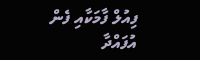ފިއުލް ފާމަކާއި ފެން އުފައްދާ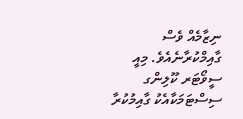ނިޒާމެއް ވެސް ގާއިމްކުރާނެއެވެ. މިއީ ސީވޯޓަރ ކޫލިންގ ސިސްޓަމަކާއެކު ގާއިމުކުރާ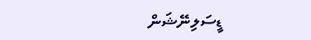ޑީސަލިނޭޝަން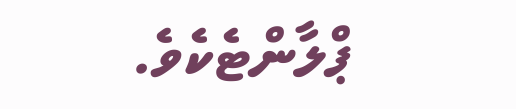ޕްލާންޓެކެވެ.